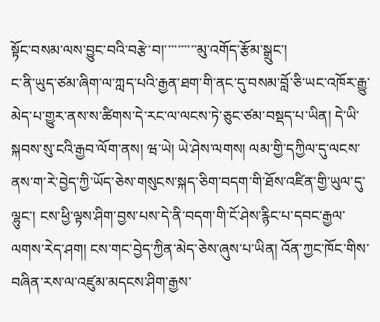སྟོང་བསམ་ལས་བྱུང་བའི་བརྩེ་བ།་་་་་་་་་་མུ་འགོད་རྩོམ་སྒྲུང་།
ང་ནི་ཡུད་ཙམ་ཞིག་ལ་ཀླད་པའི་རྒྱན་ཐག་གི་ནང་དུ་བསམ་བློ་ཅི་ཡང་འཁོར་རྒྱུ་མེད་པ་གྱུར་ནས་ས་ཚིགས་དེ་རང་ལ་ལངས་ཏེ་ཅུང་ཙམ་བསྡད་པ་ཡིན། དེ་ཡི་སྐབས་སུ་ངའི་རྒྱབ་ལོག་ནས། ཝ་ཡེ། ཡེ་ཤེས་ལགས། ལམ་གྱི་དཀྱིལ་དུ་ལངས་ནས་ག་རེ་བྱེད་ཀྱི་ཡོད་ཅེས་གསུངས་སྐད་ཅིག་བདག་གི་ཐོས་འཛིན་གྱི་ཡུལ་དུ་ལྷུང་། ངས་ཕྱི་ལྟས་ཤིག་བྱས་པས་དེ་ནི་བདག་གི་ངོ་ཤེས་རྙིང་པ་དབང་རྒྱལ་ལགས་རེད་ཤག། ངས་གང་བྱེད་ཀྱིན་མེད་ཅེས་ཞུས་པ་ཡིན། འོན་ཀྱང་ཁོང་གིས་བཞིན་རས་ལ་འཛུམ་མདངས་ཤིག་རྒྱས་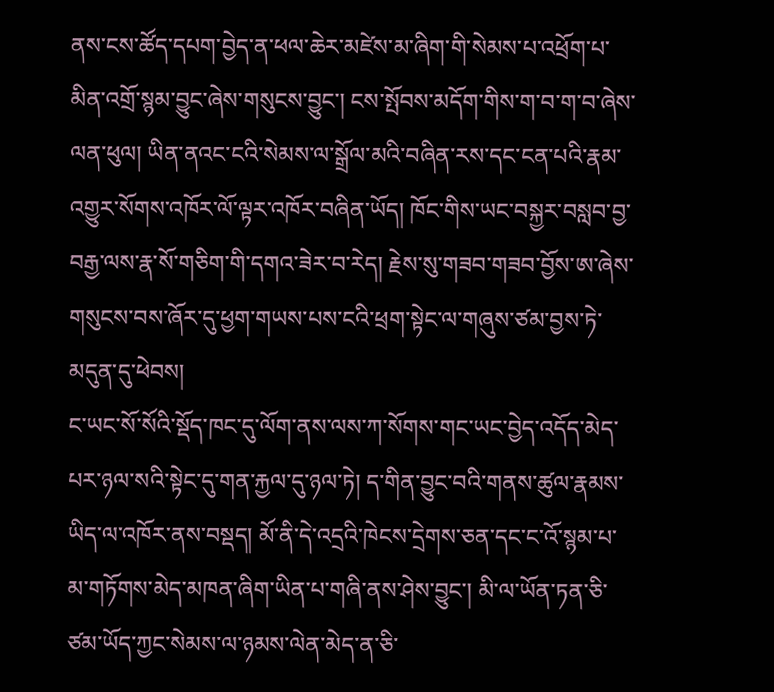ནས་ངས་ཚོད་དཔག་བྱེད་ན་ཕལ་ཆེར་མཛེས་མ་ཞིག་གི་སེམས་པ་འཕྲོག་པ་མིན་འགྲོ་སྙམ་བྱུང་ཞེས་གསུངས་བྱུང་། ངས་སྤོབས་མདོག་གིས་ག་བ་ག་བ་ཞེས་ལན་ཕུལ། ཡིན་ནའང་ངའི་སེམས་ལ་སྒྲོལ་མའི་བཞིན་རས་དང་ངན་པའི་རྣམ་འགྱུར་སོགས་འཁོར་ལོ་ལྟར་འཁོར་བཞིན་ཡོད། ཁོང་གིས་ཡང་བསྐྱར་བསླབ་བྱ་བརྒྱ་ལས་རྣ་སོ་གཅིག་གི་དགའ་ཟེར་བ་རེད། རྗེས་སུ་གཟབ་གཟབ་བྱོས་ཨ་ཞེས་གསུངས་བས་ཞོར་དུ་ཕྱག་གཡས་པས་ངའི་ཕྲག་སྟེང་ལ་གཞུས་ཙམ་བྱས་ཏེ་མདུན་དུ་ཕེབས།
ང་ཡང་སོ་སོའི་སྡོད་ཁང་དུ་ལོག་ནས་ལས་ཀ་སོགས་གང་ཡང་བྱེད་འདོད་མེད་པར་ཉལ་སའི་སྟེང་དུ་གན་རྐྱལ་དུ་ཉལ་ཏེ། ད་གིན་བྱུང་བའི་གནས་ཚུལ་རྣམས་ཡིད་ལ་འཁོར་ནས་བསྡད། མོ་ནི་དེ་འདྲའི་ཁེངས་དྲེགས་ཅན་དང་ང་འོ་སྙམ་པ་མ་གཏོགས་མེད་མཁན་ཞིག་ཡིན་པ་གཞི་ནས་ཤེས་བྱུང་། མི་ལ་ཡོན་ཏན་ཅི་ཙམ་ཡོད་ཀྱང་སེམས་ལ་ཉམས་ལེན་མེད་ན་ཅི་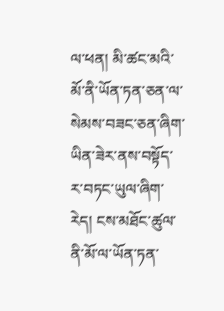ལ་ཕན། མི་ཚང་མའི་མོ་ནི་ཡོན་ཏན་ཅན་ལ་སེམས་བཟང་ཅན་ཞིག་ཡིན་ཟེར་ནས་བསྟོད་ར་བཏང་ཡུལ་ཞིག་རེད། ངས་མཐོང་ཚུལ་ནི་མོ་ལ་ཡོན་ཏན་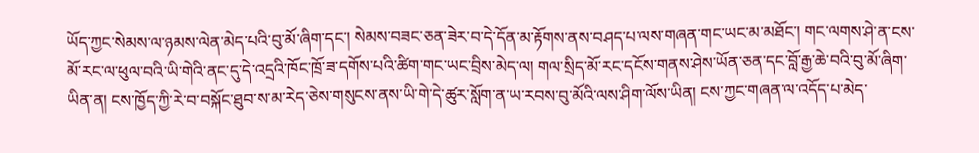ཡོད་ཀྱང་སེམས་ལ་ཉམས་ལེན་མེད་པའི་བུ་མོ་ཞིག་དང་། སེམས་བཟང་ཅན་ཟེར་བ་དེ་དོན་མ་རྟོགས་ནས་བཤད་པ་ལས་གཞན་གང་ཡང་མ་མཐོང་། གང་ལགས་ཤེ་ན་ངས་མོ་རང་ལ་ཕུལ་བའི་ཡི་གེའི་ནང་དུ་དེ་འདྲའི་ཁོང་ཁྲོ་ཟ་དགོས་པའི་ཚིག་གང་ཡང་བྲིས་མེད་ལ། གལ་སྲིད་མོ་རང་དངོས་གནས་ཤེས་ཡོན་ཅན་དང་བློ་རྒྱ་ཆེ་བའི་བུ་མོ་ཞིག་ཡིན་ན། ངས་ཁྱོད་ཀྱི་རེ་བ་བསྐོང་ཐུབ་ས་མ་རེད་ཅེས་གསུངས་ནས་ཡི་གེ་དེ་ཚུར་སློག་ན་ཡ་རབས་བུ་མོའི་ལས་ཤིག་ལོས་ཡིན། ངས་ཀྱང་གཞན་ལ་འདོད་པ་མེད་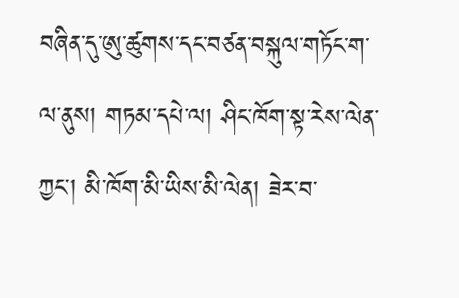བཞིན་དུ་ཨུ་ཚུགས་དང་བཙན་བསྐུལ་གཏོང་ག་ལ་ནུས། གཏམ་དཔེ་ལ། ཤིང་ཁོག་སྟ་རེས་ལེན་ཀྱང་། མི་ཁོག་མི་ཡིས་མི་ལེན། ཟེར་བ་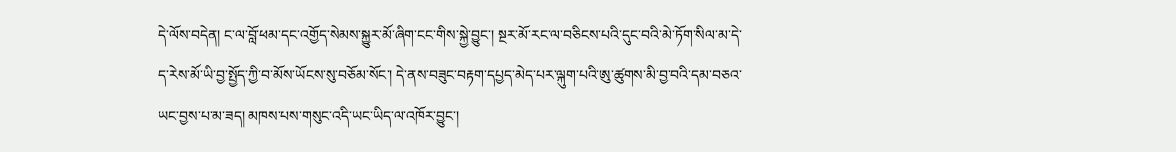དེ་ལོས་བདེན། ང་ལ་བློ་ཕམ་དང་འགྱོད་སེམས་སྐྱུར་མོ་ཞིག་ངང་གིས་སྐྱེ་བྱུང་། སྔར་མོ་རང་ལ་བཅིངས་པའི་དུང་བའི་མེ་ཏོག་སིལ་མ་དེ་ད་རེས་མོ་ཡི་བྱ་སྤྱོད་ཀྱི་བ་མོས་ཡོངས་སུ་བཅོམ་སོང་། དེ་ནས་བཟུང་བརྟག་དཔྱད་མེད་པར་ལྐུག་པའི་ཨུ་ཚུགས་མི་བྱ་བའི་དམ་བཅའ་ཡང་བྱས་པ་མ་ཟད། མཁས་པས་གསུང་འདི་ཡང་ཡིད་ལ་འཁོར་བྱུང་།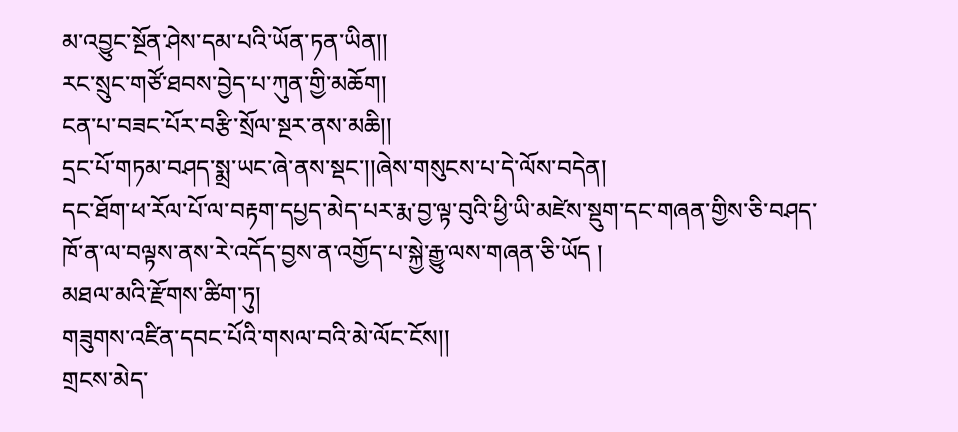མ་འབྱུང་སྔོན་ཤེས་དམ་པའི་ཡོན་ཏན་ཡིན།།
རང་སྲུང་གཙོ་ཐབས་བྱེད་པ་ཀུན་གྱི་མཆོག།
ངན་པ་བཟང་པོར་བརྩི་སྲོལ་སྔར་ནས་མཆི།།
དྲང་པོ་གཏམ་བཤད་སྨྲ་ཡང་ཞེ་ནས་སྡང་།།ཞེས་གསུངས་པ་དེ་ལོས་བདེན།
དང་ཐོག་ཕ་རོལ་པོ་ལ་བརྟག་དཔྱད་མེད་པར་རྨ་བྱ་ལྟ་བུའི་ཕྱི་ཡི་མཛེས་སྡུག་དང་གཞན་གྱིས་ཅི་བཤད་ཁོ་ན་ལ་བལྟས་ནས་རེ་འདོད་བྱས་ན་འགྱོད་པ་སྐྱེ་རྒྱུ་ལས་གཞན་ཅི་ཡོད །
མཐལ་མའི་རྫོགས་ཚིག་ཏུ།
གཟུགས་འཛིན་དབང་པོའི་གསལ་བའི་མེ་ལོང་ངོས།།
གྲངས་མེད་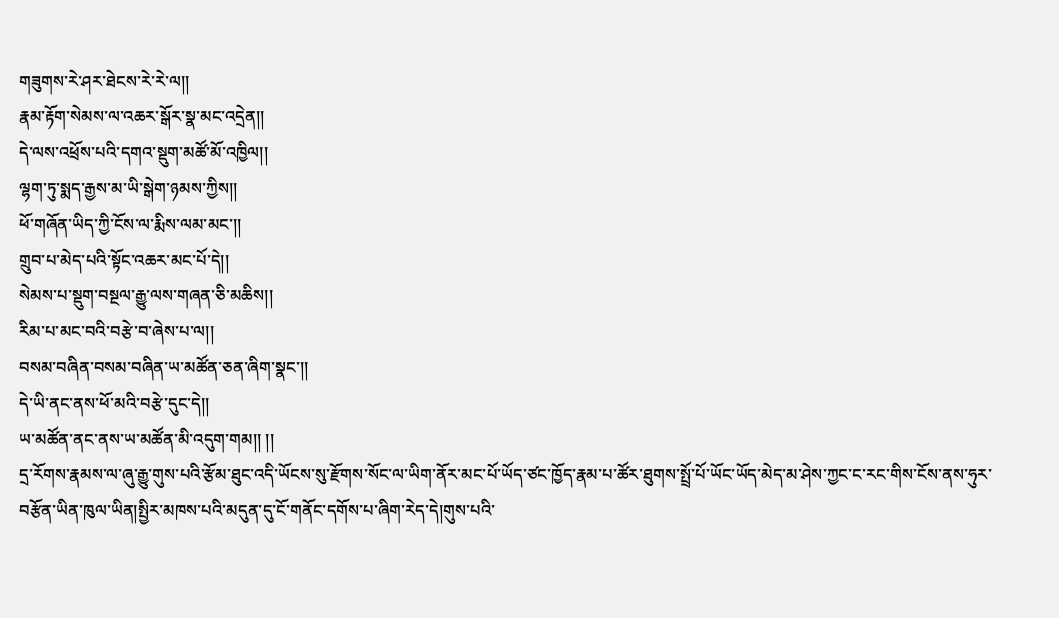གཟུགས་རེ་ཤར་ཐེངས་རེ་རེ་ལ།།
རྣམ་རྟོག་སེམས་ལ་འཆར་སྒོར་སྣ་མང་འདྲེན།།
དེ་ལས་འཕྲོས་པའི་དགའ་སྡུག་མཚོ་མོ་འཁྱིལ།།
ལྷག་ཏུ་སྨད་རྒྱས་མ་ཡི་སྒེག་ཉམས་ཀྱིས།།
ཕོ་གཞོན་ཡིད་ཀྱི་ངོས་ལ་རྨིས་ལམ་མང་།།
གྲུབ་པ་མེད་པའི་སྟོང་འཆར་མང་པོ་དེ།།
སེམས་པ་སྡུག་བསྔལ་རྒྱུ་ལས་གཞན་ཅི་མཆིས།།
རིམ་པ་མང་བའི་བརྩེ་བ་ཞེས་པ་ལ།།
བསམ་བཞིན་བསམ་བཞིན་ཡ་མཚོན་ཅན་ཞིག་སྣང་།།
དེ་ཡི་ནང་ནས་ཕོ་མའི་བརྩེ་དུང་དེ།།
ཡ་མཚོན་ནང་ནས་ཡ་མཚོན་མི་འདུག་གམ།། །།
དྲ་རོགས་རྣམས་ལ་ཞུ་རྒྱུ་གུས་པའི་རྩོམ་ཐུང་འདི་ཡོངས་སུ་རྫོགས་སོང་ལ་ཡིག་ནོར་མང་པོ་ཡོད་ཙང་ཁྱོད་རྣམ་པ་ཚོར་ཐུགས་སྤྲོ་པོ་ཡོང་ཡོད་མེད་མ་ཤེས་ཀྱང་ང་རང་གིས་ངོས་ནས་ཧུར་བརྩོན་ཡིན་ཁུལ་ཡིན།སྤྱིར་མཁས་པའི་མདུན་དུ་ངོ་གནོང་དགོས་པ་ཞིག་རེད་དེ།གུས་པའི་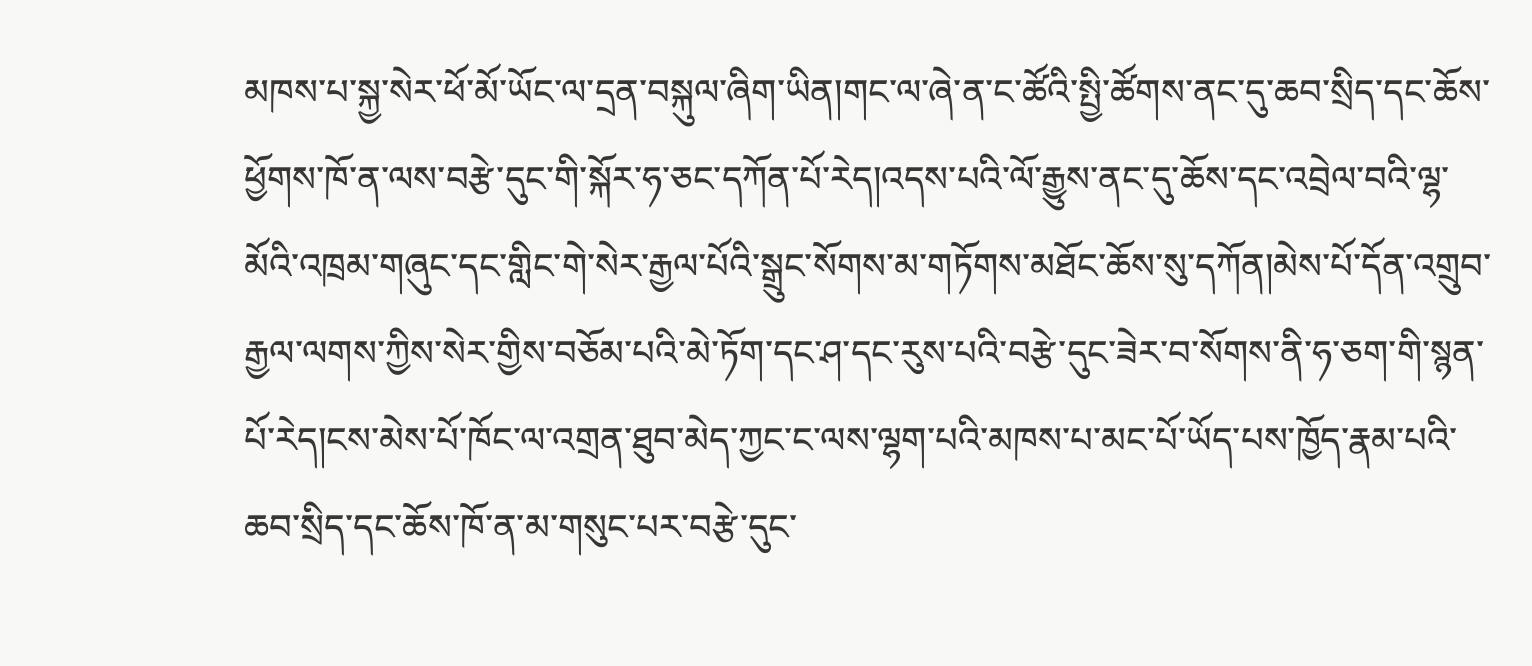མཁས་པ་སྐྱ་སེར་ཕོ་མོ་ཡོང་ལ་དྲན་བསྐུལ་ཞིག་ཡིན།གང་ལ་ཞེ་ན་ང་ཚོའི་སྤྱི་ཚོགས་ནང་དུ་ཆབ་སྲིད་དང་ཆོས་ཕྱོགས་ཁོ་ན་ལས་བརྩེ་དུང་གི་སྐོར་ཧ་ཅང་དཀོན་པོ་རེད།འདས་པའི་ལོ་རྒྱུས་ནང་དུ་ཆོས་དང་འབྲེལ་བའི་ལྷ་མོའི་འཁྲམ་གཞུང་དང་གླིང་གེ་སེར་རྒྱལ་པོའི་སྒྲུང་སོགས་མ་གཏོགས་མཐོང་ཆོས་སུ་དཀོན།མེས་པོ་དོན་འགྲུབ་རྒྱལ་ལགས་ཀྱིས་སེར་གྱིས་བཅོམ་པའི་མེ་ཏོག་དང་ཤ་དང་རུས་པའི་བརྩེ་དུང་ཟེར་བ་སོགས་ནི་ཧ་ཅག་གི་སྙན་པོ་རེད།ངས་མེས་པོ་ཁོང་ལ་འགྲན་ཐུབ་མེད་ཀྱང་ང་ལས་ལྷག་པའི་མཁས་པ་མང་པོ་ཡོད་པས་ཁྱོད་རྣམ་པའི་ཆབ་སྲིད་དང་ཆོས་ཁོ་ན་མ་གསུང་པར་བརྩེ་དུང་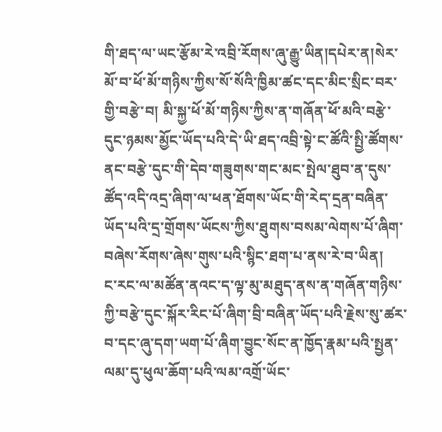གི་ཐད་ལ་ཡང་རྩོམ་རེ་འབྲི་རོགས་ཞུ་རྒྱུ་ཡིན།དཔེར་ན།སེར་མོ་བ་ཕོ་མོ་གཉིས་ཀྱིས་སོ་སོའི་ཁྱིམ་ཚང་དང་མིང་སྲིང་བར་གྱི་བརྩེ་བ། མི་སྐྱ་ཕོ་མོ་གཉིས་ཀྱིས་ན་གཞོན་ཕོ་མའི་བརྩེ་དུང་ཉམས་མྱོང་ཡོད་པའི་དེ་ཡི་ཐད་འབྲི་སྟེ་ང་ཚོའི་སྤྱི་ཚོགས་ནང་བརྩེ་དུང་གི་དེབ་གཟུགས་གང་མང་སྤེལ་ཐུབ་ན་དུས་ཚོད་འདི་འདྲ་ཞིག་ལ་ཕན་ཐོགས་ཡོང་གི་རེད་དྲན་བཞིན་ཡོད་པའི་དྲ་གྲོགས་ཡོངས་ཀྱིས་ཐུགས་བསམ་ལེགས་པོ་ཞིག་བཞེས་རོགས་ཞེས་གུས་པའི་སྙིང་ཐག་པ་ནས་རེ་བ་ཡིན།
ང་རང་ལ་མཚོན་ནའང་ད་ལྟ་མུ་མཐུད་ནས་ན་གཞོན་གཉིས་ཀྱི་བརྩེ་དུང་སྐོར་རིང་པོ་ཞིག་བྲི་བཞིན་ཡོད་པའི་རྗེས་སུ་ཚར་བ་དང་ཞུ་དག་ཡག་པོ་ཞིག་བྱུང་སོང་ན་ཁྱོད་རྣམ་པའི་སྤྱན་ལམ་དུ་ཕུལ་ཆོག་པའི་ལམ་འགྲོ་ཡོང་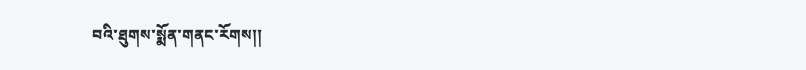བའི་ཐུགས་སྨོན་གནང་རོགས།།